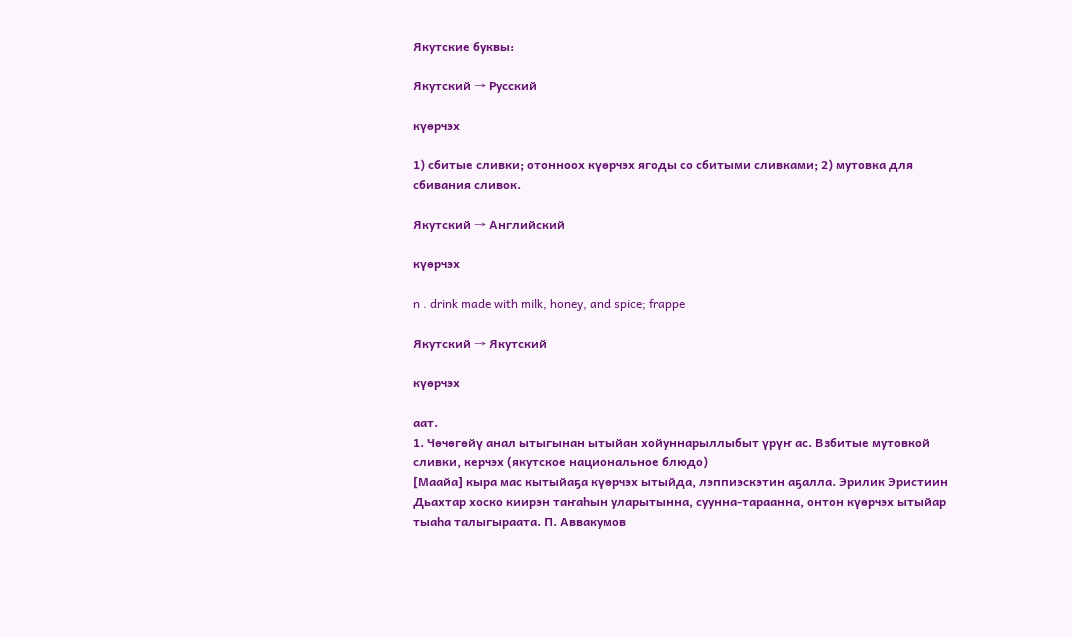Якутские буквы:

Якутский → Русский

күөрчэх

1) сбитые сливки; отонноох күөрчэх ягоды со сбитыми сливками; 2) мутовка для сбивания сливок.

Якутский → Английский

күөрчэх

n . drink made with milk, honey, and spice; frappe

Якутский → Якутский

күөрчэх

аат.
1. Чөчөгөйү анал ытыгынан ытыйан хойуннарыллыбыт үрүҥ ас. Взбитые мутовкой сливки, керчэх (якутское национальное блюдо)
[Маайа] кыра мас кытыйаҕа күөрчэх ытыйда, лэппиэскэтин аҕалла. Эрилик Эристиин
Дьахтар хоско киирэн таҥаһын уларытынна, суунна-тараанна, онтон күөрчэх ытыйар тыаһа талыгыраата. П. Аввакумов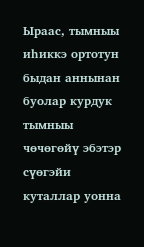Ыраас, тымныы иһиккэ ортотун быдан аннынан буолар курдук тымныы чөчөгөйү эбэтэр сүөгэйи куталлар уонна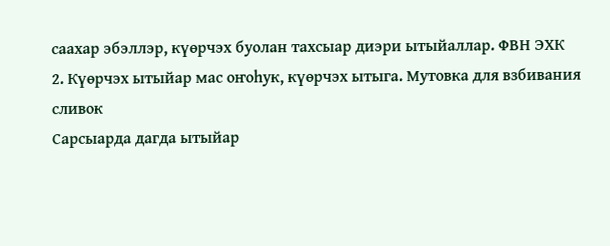саахар эбэллэр, күөрчэх буолан тахсыар диэри ытыйаллар. ФВН ЭХК
2. Күөрчэх ытыйар мас оҥоһук, күөрчэх ытыга. Мутовка для взбивания сливок
Сарсыарда дагда ытыйар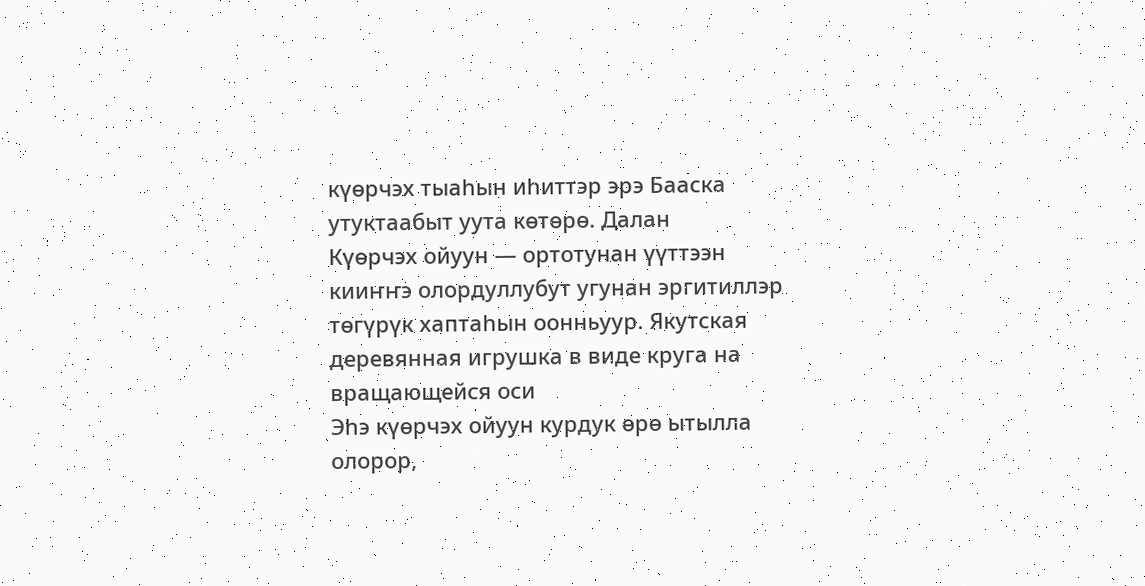күөрчэх тыаһын иһиттэр эрэ Бааска утуктаабыт уута көтөрө. Далан
Күөрчэх ойуун — ортотунан үүттээн кииҥҥэ олордуллубут угунан эргитиллэр төгүрүк хаптаһын оонньуур. Якутская деревянная игрушка в виде круга на вращающейся оси
Эһэ күөрчэх ойуун курдук өрө ытылла олорор,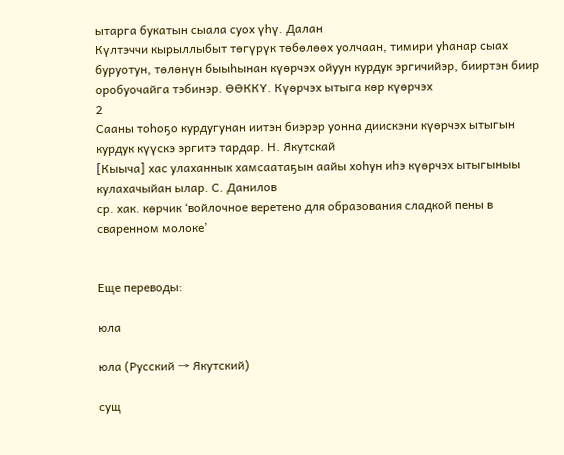ытарга букатын сыала суох үһү. Далан
Күлтэччи кырыллыбыт төгүрүк төбөлөөх уолчаан, тимири уһанар сыах буруотун, төлөнүн быыһынан күөрчэх ойуун курдук эргичийэр, бииртэн биир оробуочайга тэбинэр. ӨӨККҮ. Күөрчэх ытыга көр күөрчэх
2
Сааны тоһоҕо курдугунан иитэн биэрэр уонна диискэни күөрчэх ытыгын курдук күүскэ эргитэ тардар. Н. Якутскай
[Кыыча] хас улаханнык хамсаатаҕын аайы хоһун иһэ күөрчэх ытыгыныы кулахачыйан ылар. С. Данилов
ср. хак. көрчик ‘войлочное веретено для образования сладкой пены в сваренном молоке’


Еще переводы:

юла

юла (Русский → Якутский)

сущ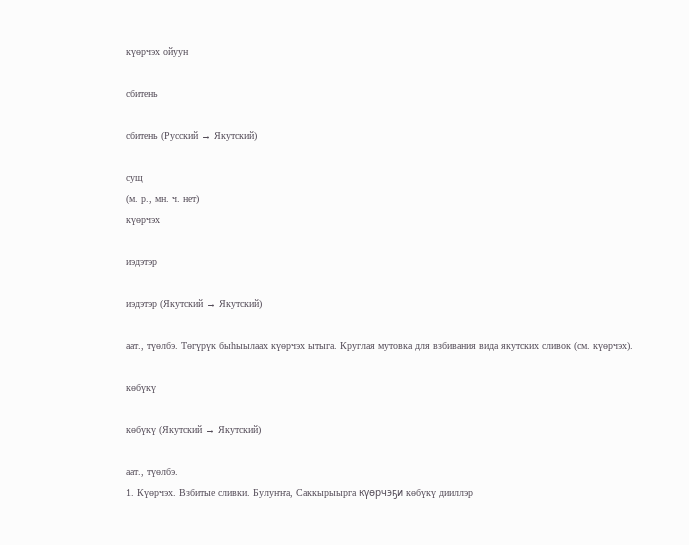күөрчэх ойуун

сбитень

сбитень (Русский → Якутский)

сущ
(м. р., мн. ч. нет)
күөрчэх

иэдэтэр

иэдэтэр (Якутский → Якутский)

аат., түөлбэ. Төгүрүк быһыылаах күөрчэх ытыга. Круглая мутовка для взбивания вида якутских сливок (см. күөрчэх).

көбүкү

көбүкү (Якутский → Якутский)

аат., түөлбэ.
1. Күөрчэх. Взбитые сливки. Булуҥҥа, Саккырыырга күөрчэҕи көбүкү дииллэр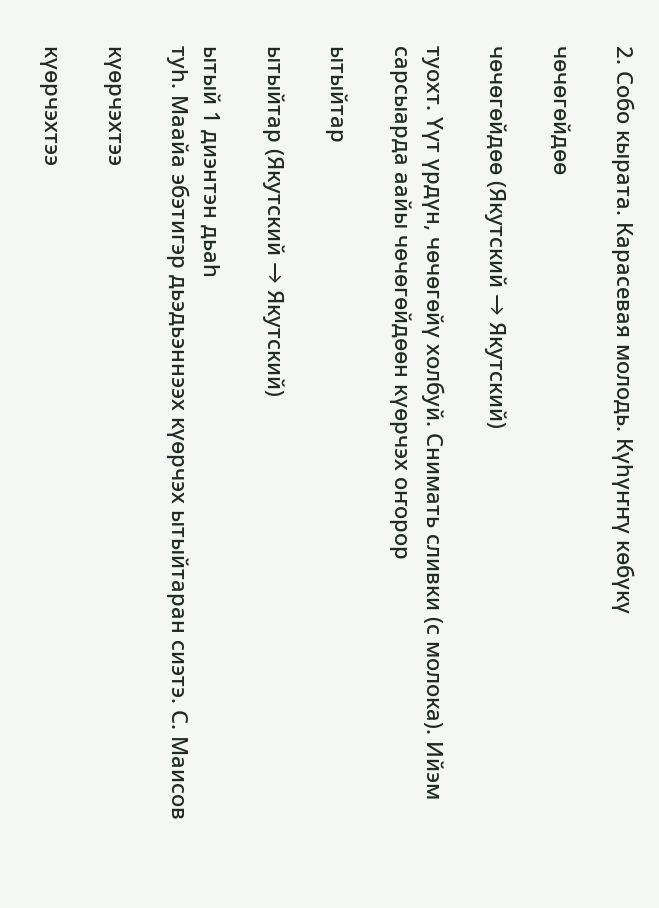2. Собо кырата. Карасевая молодь. Күһүҥҥү көбүкү

чөчөгөйдөө

чөчөгөйдөө (Якутский → Якутский)

туохт. Үүт үрдүн, чөчөгөйү холбуй. Снимать сливки (с молока). Ийэм сарсыарда аайы чөчөгөйдөөн күөрчэх оҥорор

ытыйтар

ытыйтар (Якутский → Якутский)

ытый 1 диэнтэн дьаһ
туһ. Маайа эбэтигэр дьэдьэннээх күөрчэх ытыйтаран сиэтэ. С. Маисов

күөрчэхтээ

күөрчэхтээ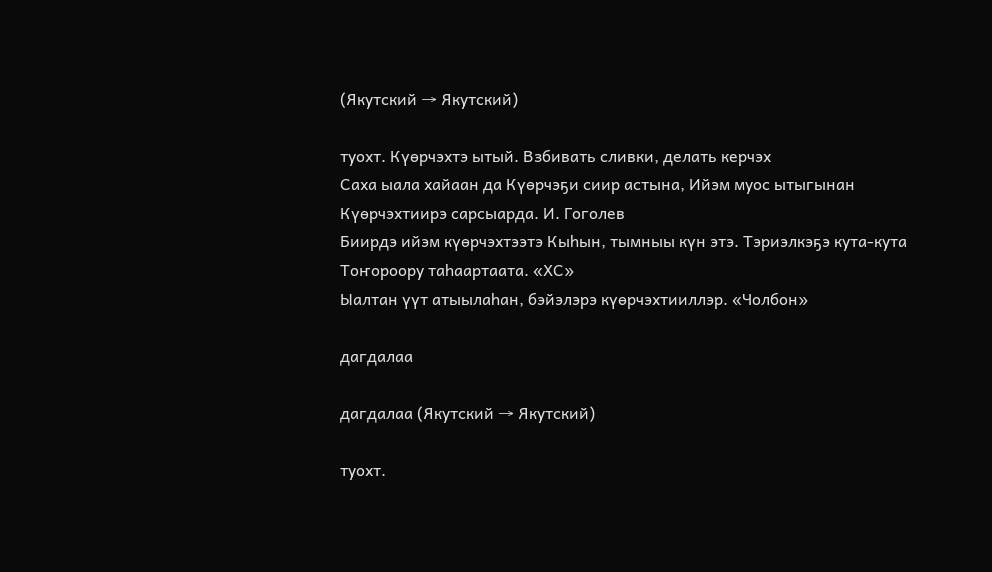(Якутский → Якутский)

туохт. Күөрчэхтэ ытый. Взбивать сливки, делать керчэх
Саха ыала хайаан да Күөрчэҕи сиир астына, Ийэм муос ытыгынан Күөрчэхтиирэ сарсыарда. И. Гоголев
Биирдэ ийэм күөрчэхтээтэ Кыһын, тымныы күн этэ. Тэриэлкэҕэ кута-кута Тоҥороору таһаартаата. «ХС»
Ыалтан үүт атыылаһан, бэйэлэрэ күөрчэхтииллэр. «Чолбон»

дагдалаа

дагдалаа (Якутский → Якутский)

туохт.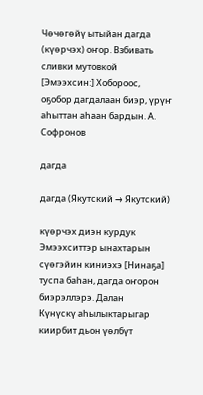Чөчөгөйү ытыйан дагда (күөрчэх) оҥор. Взбивать сливки мутовкой
[Эмээхсин:] Хобороос, оҕобор дагдалаан биэр, үрүҥ аһыттан аһаан бардын. А. Софронов

дагда

дагда (Якутский → Якутский)

күөрчэх диэн курдук
Эмээхситтэр ынахтарын сүөгэйин киниэхэ [Нинаҕа] туспа баһан, дагда оҥорон биэрэллэрэ. Далан
Күнүскү аһылыктарыгар киирбит дьон үөлбүт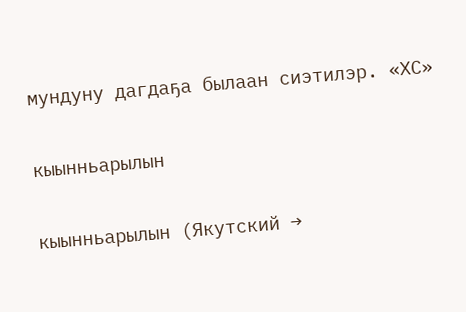мундуну дагдаҕа былаан сиэтилэр. «ХС»

кыынньарылын

кыынньарылын (Якутский →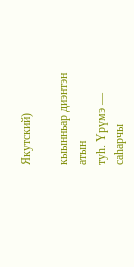Якутский)

кыынньар диэнтэн атын
туһ. Үрүмэ — саһарчы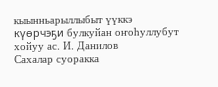кыынньарыллыбыт үүккэ күөрчэҕи булкуйан оҥоһуллубут хойуу ас. И. Данилов
Сахалар суоракка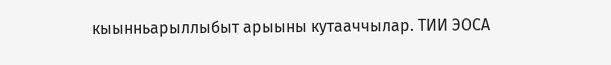кыынньарыллыбыт арыыны кутааччылар. ТИИ ЭОСА